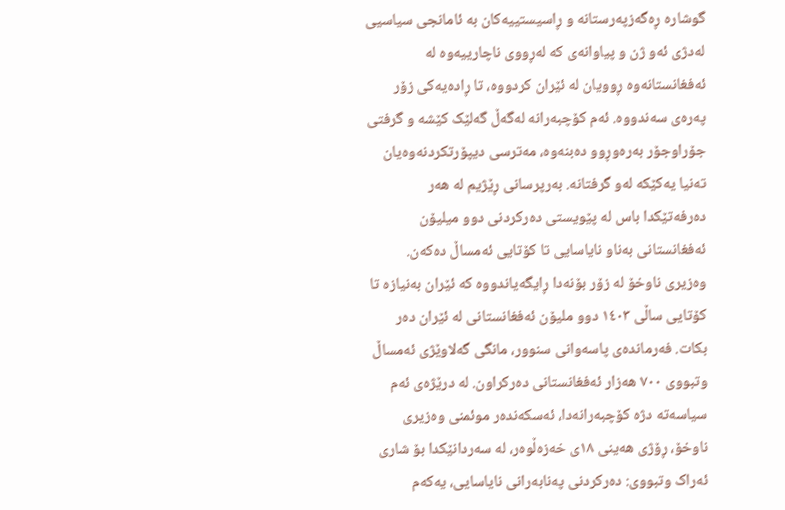گوشارە ڕەگەزپەرستانە و ڕاسیستییەکان بە ئامانجی سیاسیی لەدژی ئەو ژن و پیاوانەی کە لەڕووی ناچارییەوە لە ئەفغانستانەوە ڕوویان لە ئێران کردووە، تا ڕادەیەکی زۆر پەرەی سەندووە. ئەم کۆچبەرانە لەگەڵ گەلێک کێشە و گرفتی جۆراوجۆر بەرەوڕوو دەبنەوە، مەترسی دیپۆرتکردنەوەیان تەنیا یەکێکە لەو گرفتانە. بەرپرسانی ڕێژیم لە هەر دەرفەتێکدا باس لە پێویستی دەرکردنی دوو میلیۆن ئەفغانستانی بەناو نایاسایی تا کۆتایی ئەمساڵ دەکەن. وەزیری ناوخۆ لە زۆر بۆنەدا ڕایگەیاندووە کە ئێران بەنیازە تا کۆتایی ساڵی ١٤٠٣ دوو ملیۆن ئەفغانستانی لە ئێران دەر بکات. فەرماندەی پاسەوانی سنوور، مانگی گەلاوێژی ئەمساڵ وتبووی ٧٠٠ هەزار ئەفغانستانی دەرکراون. لە درێژەی ئەم سیاسەتە دژە کۆچبەرانەدا، ئەسکەندەر موئمنی وەزیری ناوخۆ، ڕۆژی هەینی ١٨ی خەزەڵوەر، لە سەردانێکدا بۆ شاری ئەراک وتبووی: دەرکردنی پەنابەرانی نایاسایی، یەکەم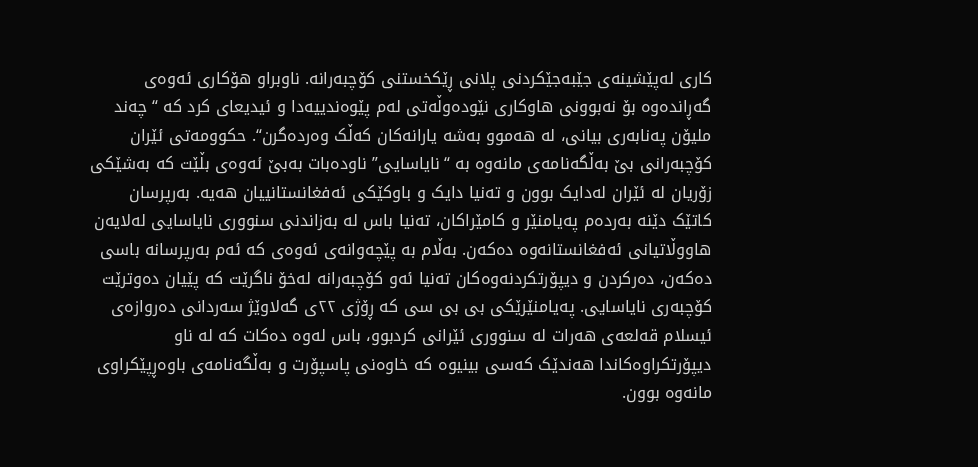کاری لەپێشینەی جێبەجێکردنی پلانی ڕێکخستنی کۆچبەرانە. ناوبراو هۆکاری ئەوەی گەڕاندەوە بۆ نەبوونی هاوکاری نێودەوڵەتی لەم پێوەندییەدا و ئیدیعای کرد کە “چەند ملیۆن پەنابەری بیانی، لە هەموو بەشە یارانەکان کەڵک وەردەگرن“. حکوومەتی ئێران کۆچبەرانی بێ بەڵگەنامەی مانەوە بە “نایاسایی” ناودەبات بەبێ ئەوەی بڵێت کە بەشێکی زۆریان لە ئێران لەدایک بوون و تەنیا دایک و باوکێکی ئەفغانستانییان هەیە. بەرپرسان کاتێک دێنە بەردەم پەیامنێر و کامێراکان، تەنیا باس لە بەزاندنی سنووری نایاسایی لەلایەن هاووڵاتیانی ئەفغانستانەوە دەکەن. بەڵام بە پێچەوانەی ئەوەی کە ئەم بەرپرسانە باسی دەکەن، دەرکردن و دیپۆرتکردنەوەکان تەنیا ئەو کۆچبەرانە لەخۆ ناگرێت کە پێیان دەوترێت کۆچبەری نایاسایی. پەیامنێرێکی بی بی سی کە ڕۆژی ٢٢ی گەلاوێژ سەردانی دەروازەی ئیسلام قەلعەی هەرات لە سنووری ئێرانی کردبوو، باس لەوە دەکات کە لە ناو دیپۆرتکراوەکاندا هەندێک کەسی بینیوە کە خاوەنی پاسپۆرت و بەڵگەنامەی باوەڕپێکراوی مانەوە بوون.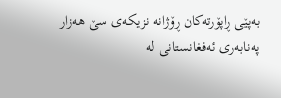بەپێی ڕاپۆرتەکان ڕۆژانە نزیکەی سێ هەزار پەنابەری ئەفغانستانی لە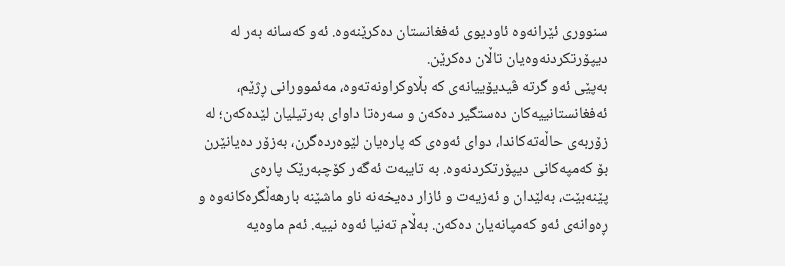سنووری ئێرانەوە ئاودیوی ئەفغانستان دەکرێنەوە. ئەو کەسانە بەر لە دیپۆرتکردنەوەیان تاڵان دەکرێن.
بەپێی ئەو گرتە ڤیدیۆییانەی کە بڵاوکراونەتەوە، مەئموورانی ڕژێم، ئەفغانستانییەکان دەستگیر دەکەن و سەرەتا داوای بەرتیلیان لێدەکەن؛ لە زۆربەی حاڵەتەکاندا، دوای ئەوەی کە پارەیان لێوەردەگرن، بەزۆر دەیانێرن بۆ کەمپەکانی دیپۆرتکردنەوە. بە تایبەت ئەگەر کۆچبەرێک پارەی پێنەبێت، بەلێدان و ئەزیەت و ئازار دەیخەنە ناو ماشێنە بارهەڵگرەکانەوە و ڕەوانەی ئەو کەمپانەیان دەکەن. بەڵام تەنیا ئەوە نییە. ئەم ماوەیە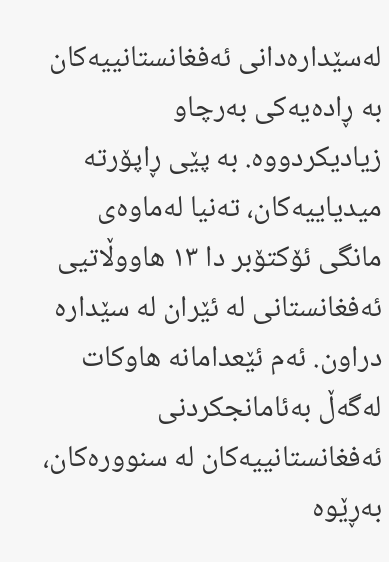لەسێدارەدانی ئەفغانستانییەکان بە ڕادەیەکی بەرچاو زیادیکردووە. بە پێی ڕاپۆرتە میدیاییەکان، تەنیا لەماوەی مانگی ئۆکتۆبر دا ١٣ هاووڵاتیی ئەفغانستانی لە ئێران لە سێدارە دراون. ئەم ئێعدامانە هاوکات لەگەڵ بەئامانجکردنی ئەفغانستانییەکان لە سنوورەکان، بەڕێوە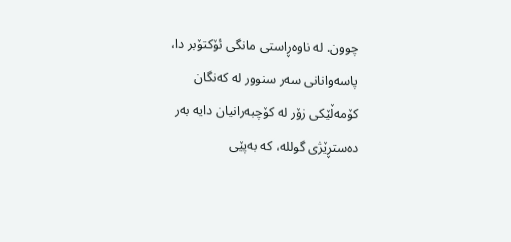چوون. لە ناوەڕاستی مانگی ئۆکتۆبر دا، پاسەوانانی سەر سنوور لە کەنگان کۆمەڵێکی زۆر لە کۆچبەرانیان دایە بەر دەستڕێژی گوللە، کە بەپێی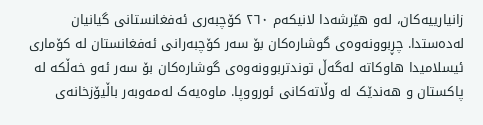زانیارییەکان، لەو هێرشەدا لانیکەم ٢٦٠ کۆچبەری ئەفغانستانی گیانیان لەدەستدا. چڕبوونەوەی گوشارەکان بۆ سەر کۆچبەرانی ئەفغانستان لە کۆماری ئیسلامیدا هاوکاتە لەگەڵ توندتربوونەوەی گوشارەکان بۆ سەر ئەو خەڵکە لە پاکستان و هەندێک لە وڵاتەکانی ئورووپا. ماوەیەک لەمەوبەر باڵیۆزخانەی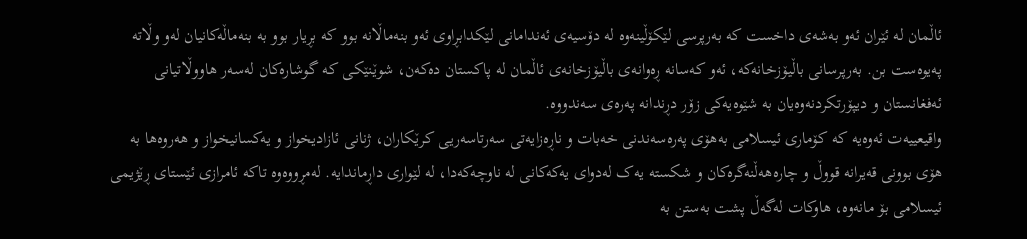ئاڵمان لە ئێران ئەو بەشەی داخست کە بەرپرسی لێکۆڵینەوە لە دۆسیەی ئەندامانی لێکدابڕاوی ئەو بنەماڵانە بوو کە بڕیار بوو بە بنەماڵەکانیان لەو وڵاتە پەیوەست بن. بەرپرسانی باڵیۆزخانەکە، ئەو کەسانە ڕەوانەی باڵیۆزخانەی ئاڵمان لە پاکستان دەکەن، شوێنێکی کە گوشارەکان لەسەر هاووڵاتیانی ئەفغانستان و دیپۆرتکردنەوەیان بە شێوەیەکی زۆر دڕندانە پەرەی سەندووە.
واقیعییەت ئەوەیە کە کۆماری ئیسلامی بەهۆی پەرەسەندنی خەبات و ناڕەزایەتی سەرتاسەریی کرێکاران، ژنانی ئازادیخواز و یەکسانیخواز و هەروەها بە هۆی بوونی قەیرانە قووڵ و چارەهەڵنەگرەکان و شکستە یەک لەدوای یەکەکانی لە ناوچەکەدا، لە لێواری داڕماندایە. لەمڕووەوە تاکە ئامرازی ئێستای ڕێژیمی ئیسلامی بۆ مانەوە، هاوکات لەگەڵ پشت بەستن بە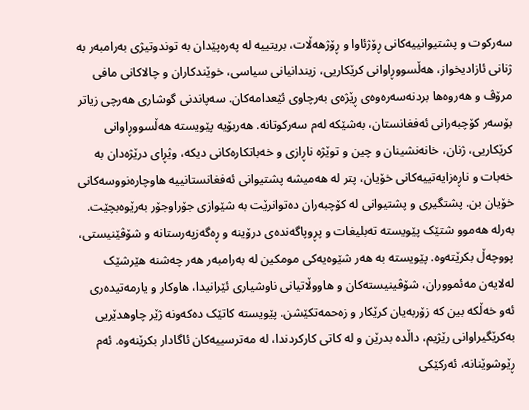سەرکوت و پشتیوانییەکانی ڕۆژئاوا و ڕۆژهەڵات، بریتییە لە پەرەپێدان بە توندوتیژی بەرامبەر بە ژنانی ئازادیخواز، هەڵسووڕاوانی کرێکاریی، زیندانیانی سیاسی، خوێندکاران و چالاکانی مافی مرۆڤ و هەروەها بردنەسەرەوەی ڕێژەی بەرچاوی ئێعدامەکان. سەپاندنی گوشاری هەرچی زیاتر بۆسەر کۆچبەرانی ئەفغانستان، بەشێکە لەم سەرکوتانە. هەربۆیە پێویستە هەڵسووڕاوانی کرێکاریی، ژنان، خانەنشینان و چین و توێژە ناڕازی و خەباتکارەکانی دیکە، وؽڕای درێژەدان بە خەبات و ناڕەزایەتییەکانی خۆیان، پتر لە هەمیشە پشتیوانی ئەفغانستانییە هاوچارەنووسەکانی خۆیان بن. پشتگیری و پشتیوانی لە کۆچبەران دەتوانرێت بە شێوازی جۆراوجۆر بەرێوەبچێت. بەرلە هەموو شتێک پێویستە تەبلیغات و پڕوپاگەندەی درۆینە و ڕەگەزپەرستانە و شۆڤێنیستی، پووچەڵ بکرێتەوە. پێویسته بە هەر شێوەیەکی مومکین له بەرامبەر هەر چەشنە هێرشێک لەلایەن مەئمووران، شۆڤینیستەکان و هاووڵاتیانی ناوشیاری ئێرانیدا، هاوکار و یارمەتیدەری ئەو خەڵکە بین کە زۆربەیان کرێکار و زەحمەتکێشن. پێویستە کاتێک دەکەونە ژێر چاوهدێریی بەکرێگیراوانی رێژیم، داڵدە بدرێن و لە کاتی کارکردندا، لە مەترسییەکان ئاگادار بکرێنەوە. ئەم ڕێوشوێنانە، ئەرکێکی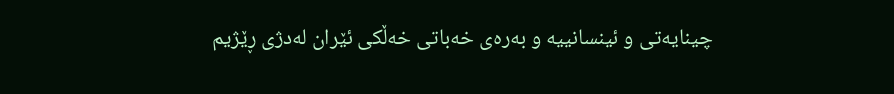چینایەتی و ئینسانییە و بەرەی خەباتی خەڵکی ئێران لەدژی ڕێژیم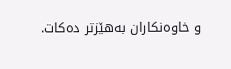و خاوەنکاران بەهێزتر دەکات.